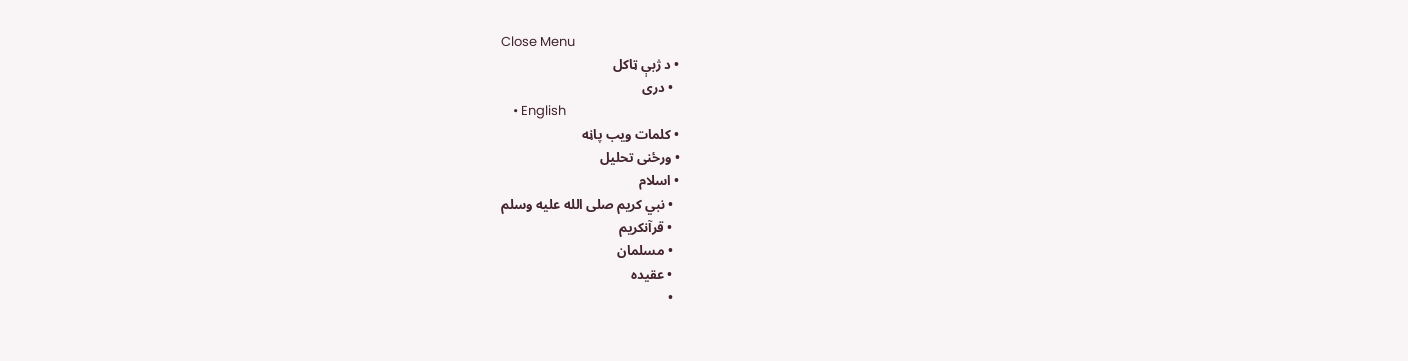Close Menu
  • د ژبې ټاکل
    • دری
    • English
  • کلمات ويب پاڼه
  • ورځنی تحلیل
  • اسلام
    • نبي کریم صلى الله عليه وسلم
    • قرآنکریم
    • مسلمان
    • عقیده
    •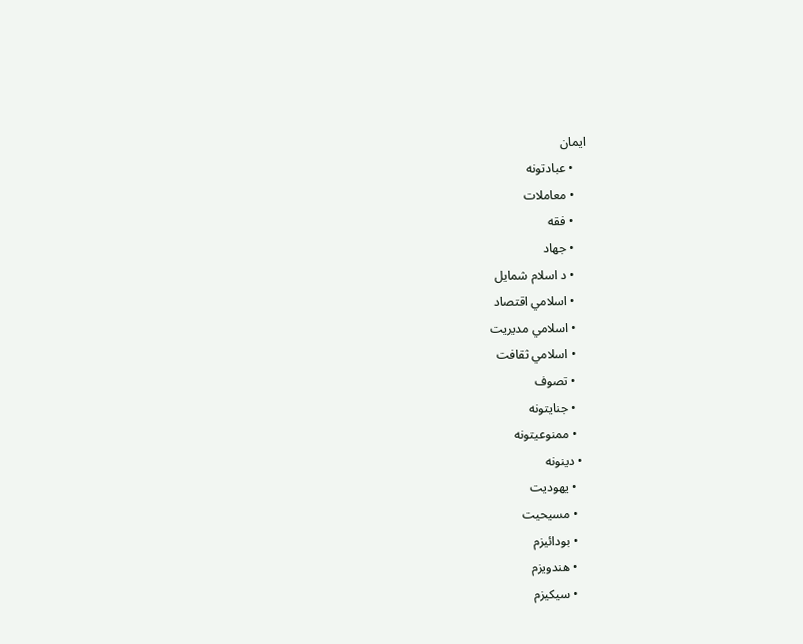ایمان
    • عبادتونه
    • معاملات
    • فقه
    • جهاد
    • د اسلام شمایل
    • اسلامي اقتصاد
    • اسلامي مدیریت
    • اسلامي ثقافت
    • تصوف
    • جنایتونه
    • ممنوعیتونه
  • دینونه
    • یهودیت
    • مسیحیت
    • بودائیزم
    • هندویزم
    • سیکیزم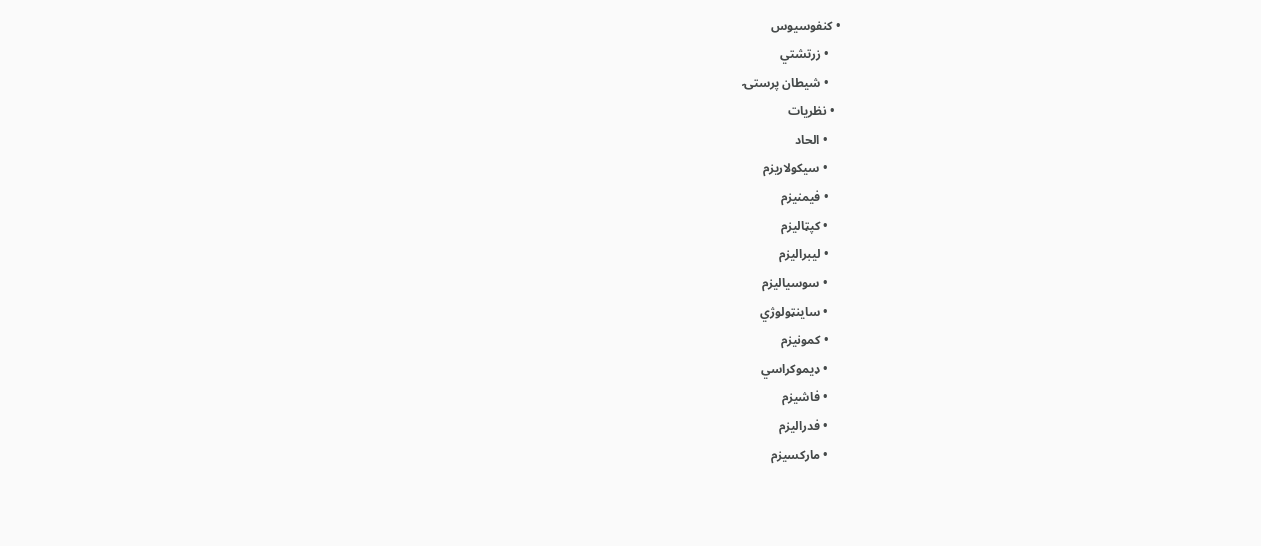• کنفوسیوس
    • زرتشتي
    • شیطان پرستۍ
  • نظریات
    • الحاد
    • سیکولاریزم
    • فیمنیزم
    • کپټالیزم
    • لیبرالیزم
    • سوسیالیزم
    • ساینټولوژي
    • کمونیزم
    • ډیموکراسي
    • فاشیزم
    • فدرالیزم
    • مارکسیزم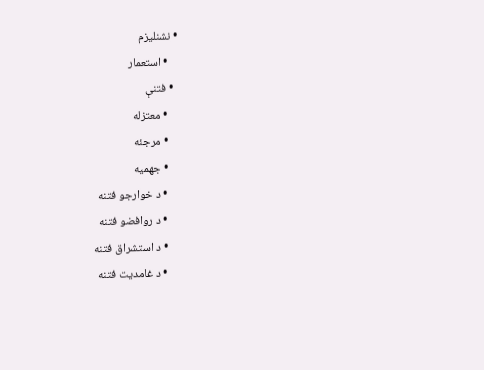• نشنلیزم
    • استعمار
  • فتنې
    • معتزله
    • مرجئه
    • جهمیه
    • د خوارجو فتنه
    • د روافضو فتنه
    • د استشراق فتنه
    • د غامدیت فتنه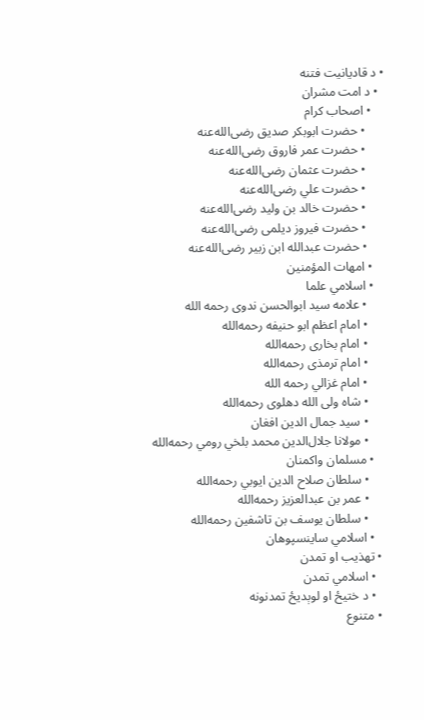• د قادیانیت فتنه
  • د امت مشران
    • اصحاب کرام
      • حضرت ابوبکر صدیق رضی‌الله‌عنه
      • حضرت عمر فاروق رضی‌الله‌عنه
      • حضرت عثمان رضی‌الله‌عنه
      • حضرت علي رضی‌الله‌عنه
      • حضرت خالد بن ولید رضی‌الله‌عنه
      • حضرت فیروز دیلمی رضی‌الله‌عنه
      • حضرت عبدالله ابن زبیر رضی‌الله‌عنه
    • امهات المؤمنین
    • اسلامي علما
      • علامه سید ابوالحسن ندوی رحمه الله
      • امام اعظم ابو حنیفه رحمه‌الله
      • امام بخاری رحمه‌الله
      • امام ترمذی رحمه‌الله
      • امام غزالي رحمه الله
      • شاه ولی الله دهلوی رحمه‌الله
      • سید جمال الدین افغان
      • مولانا جلال‌الدین محمد بلخي رومي رحمه‌الله
    • مسلمان واکمنان
      • سلطان صلاح الدین ایوبي رحمه‌الله
      • عمر بن عبدالعزیز رحمه‌الله
      • سلطان یوسف بن تاشفین رحمه‌الله
    • اسلامي ساینسپوهان
  • تهذیب او تمدن
    • اسلامي تمدن
    • د ختیځ او لوېدیځ تمدنونه
  • متنوع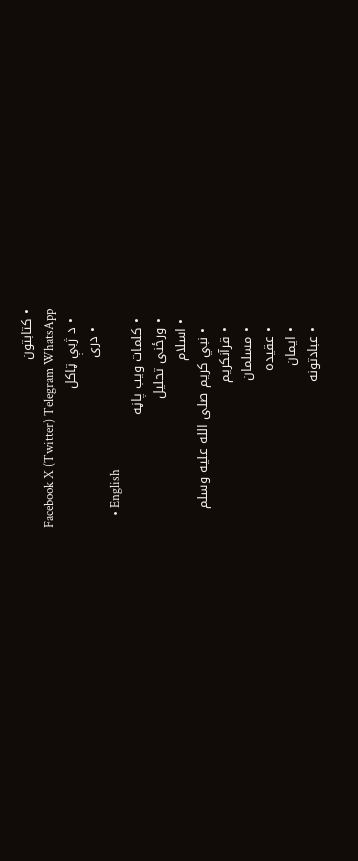• کتابتون
Facebook X (Twitter) Telegram WhatsApp
  • د ژبې ټاکل
    • دری
    • English
  • کلمات ويب پاڼه
  • ورځنی تحلیل
  • اسلام
    • نبي کریم صلى الله عليه وسلم
    • قرآنکریم
    • مسلمان
    • عقیده
    • ایمان
    • عبادتونه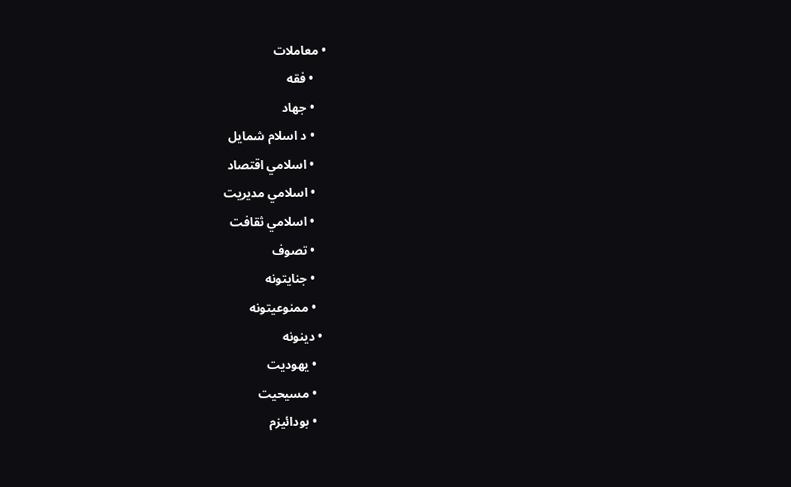• معاملات
    • فقه
    • جهاد
    • د اسلام شمایل
    • اسلامي اقتصاد
    • اسلامي مدیریت
    • اسلامي ثقافت
    • تصوف
    • جنایتونه
    • ممنوعیتونه
  • دینونه
    • یهودیت
    • مسیحیت
    • بودائیزم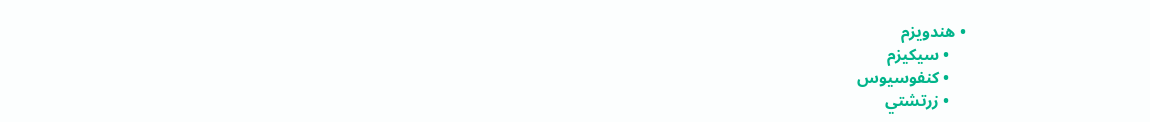• هندویزم
    • سیکیزم
    • کنفوسیوس
    • زرتشتي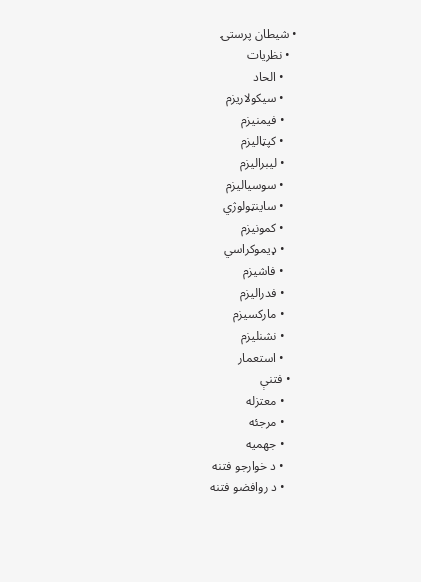• شیطان پرستۍ
  • نظریات
    • الحاد
    • سیکولاریزم
    • فیمنیزم
    • کپټالیزم
    • لیبرالیزم
    • سوسیالیزم
    • ساینټولوژي
    • کمونیزم
    • ډیموکراسي
    • فاشیزم
    • فدرالیزم
    • مارکسیزم
    • نشنلیزم
    • استعمار
  • فتنې
    • معتزله
    • مرجئه
    • جهمیه
    • د خوارجو فتنه
    • د روافضو فتنه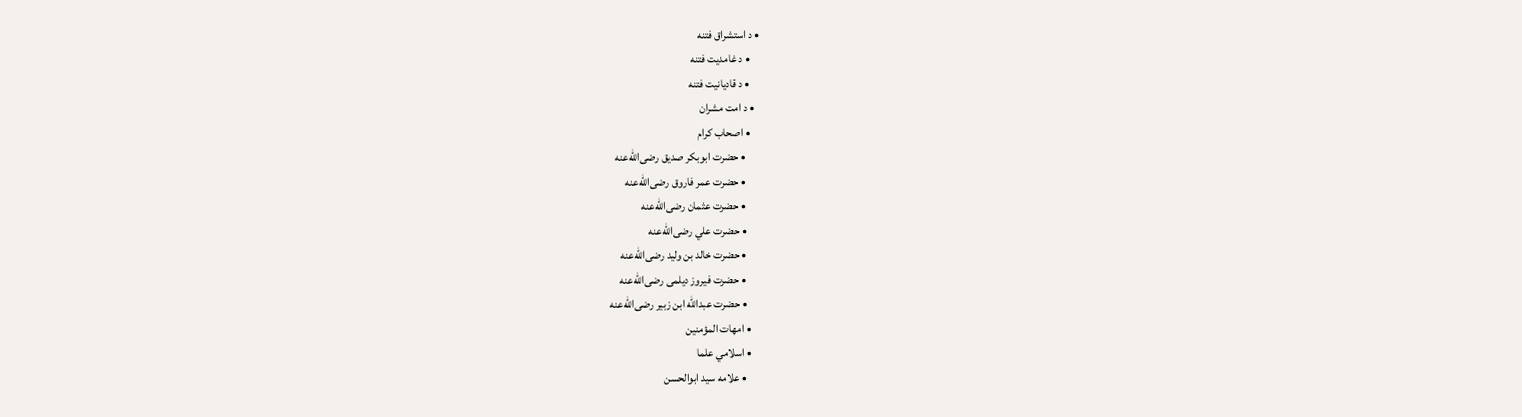• د استشراق فتنه
    • د غامدیت فتنه
    • د قادیانیت فتنه
  • د امت مشران
    • اصحاب کرام
      • حضرت ابوبکر صدیق رضی‌الله‌عنه
      • حضرت عمر فاروق رضی‌الله‌عنه
      • حضرت عثمان رضی‌الله‌عنه
      • حضرت علي رضی‌الله‌عنه
      • حضرت خالد بن ولید رضی‌الله‌عنه
      • حضرت فیروز دیلمی رضی‌الله‌عنه
      • حضرت عبدالله ابن زبیر رضی‌الله‌عنه
    • امهات المؤمنین
    • اسلامي علما
      • علامه سید ابوالحسن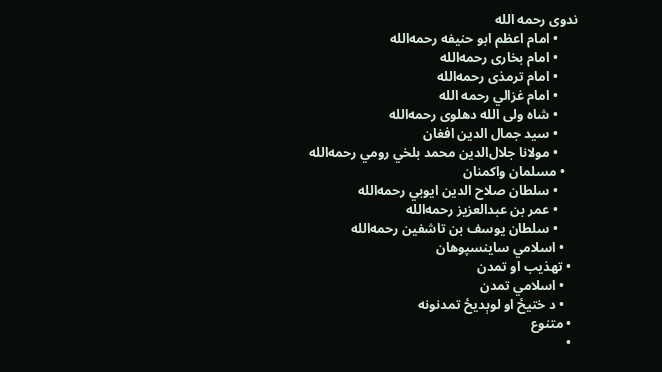ندوی رحمه الله
      • امام اعظم ابو حنیفه رحمه‌الله
      • امام بخاری رحمه‌الله
      • امام ترمذی رحمه‌الله
      • امام غزالي رحمه الله
      • شاه ولی الله دهلوی رحمه‌الله
      • سید جمال الدین افغان
      • مولانا جلال‌الدین محمد بلخي رومي رحمه‌الله
    • مسلمان واکمنان
      • سلطان صلاح الدین ایوبي رحمه‌الله
      • عمر بن عبدالعزیز رحمه‌الله
      • سلطان یوسف بن تاشفین رحمه‌الله
    • اسلامي ساینسپوهان
  • تهذیب او تمدن
    • اسلامي تمدن
    • د ختیځ او لوېدیځ تمدنونه
  • متنوع
  •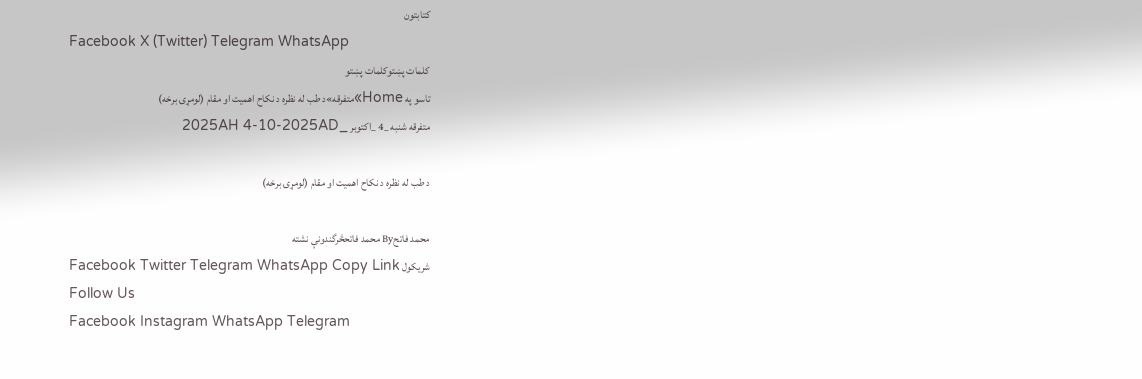کتابتون
Facebook X (Twitter) Telegram WhatsApp
کلمات پښتوکلمات پښتو
تاسو په Home»متفرقه»د طب له نظره د نکاح اهمیت او مقام (لومړۍ برخه)
متفرقه شنبه _4 _اکتوبر _2025AH 4-10-2025AD

د طب له نظره د نکاح اهمیت او مقام (لومړۍ برخه)

محمد فاتحBy محمد فاتحڅرگندونې نشته
شریکول Facebook Twitter Telegram WhatsApp Copy Link
Follow Us
Facebook Instagram WhatsApp Telegram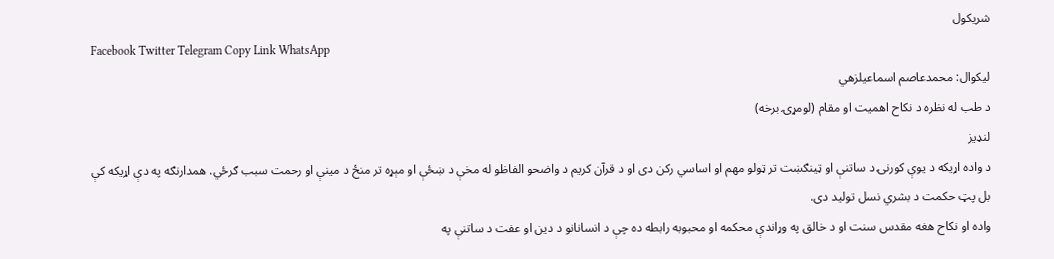شریکول
Facebook Twitter Telegram Copy Link WhatsApp
لیکوال: محمدعاصم اسماعیلزهي
د طب له نظره د نکاح اهمیت او مقام (لومړۍ برخه)
لنډیز
د واده اړیکه د یوې کورنۍ د ساتنې او ټینګښت تر ټولو مهم او اساسي رکن دی او د قرآن کریم د واضحو الفاظو له مخې د ښځې او مېړه تر منځ د مینې او رحمت سبب ګرځي. همدارنګه په دې اړیکه کې بل پټ حکمت د بشري نسل تولید دی.
واده او نکاح هغه مقدس سنت او د خالق په وړاندې محکمه او محبوبه رابطه ده چې د انسانانو د دین او عفت د ساتنې په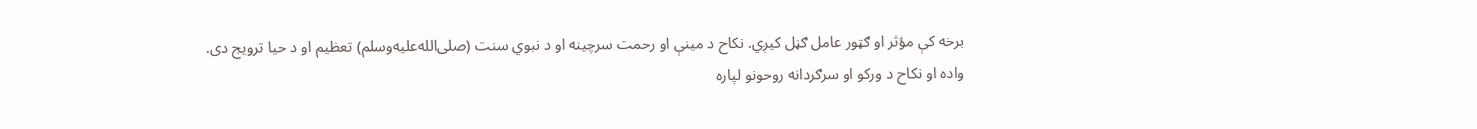برخه کې مؤثر او ګټور عامل ګڼل کیږي. نکاح د مینې او رحمت سرچینه او د نبوي سنت (صلى‌الله‌علیه‌وسلم) تعظیم او د حیا ترویج دی.
واده او نکاح د ورکو او سرګردانه روحونو لپاره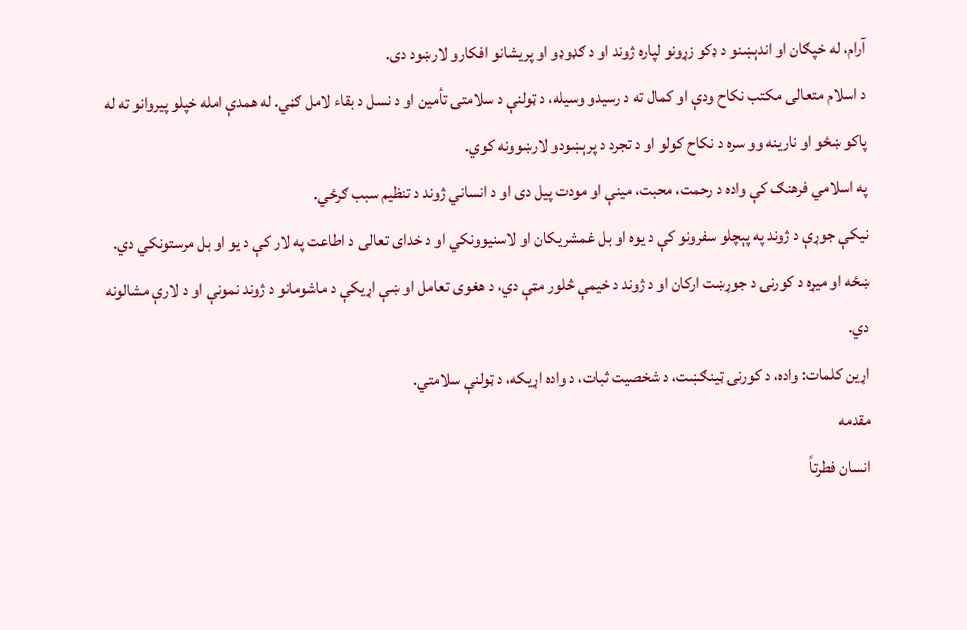آرام، له خپګان او اندېښنو د ډکو زړونو لپاره ژوند او د ګډوډو او پریشانو افکارو لارښود دی.
د اسلام متعالی مکتب نکاح ودې او کمال ته د رسیدو وسیله، د ټولنې د سلامتۍ تأمین او د نسل د بقاء لامل ګڼي. له همدې امله خپلو پیروانو ته له پاکو ښځو او نارینه وو سره د نکاح کولو او د تجرد د پرېښودو لارښوونه کوي.
په اسلامي فرهنګ کې واده د رحمت، محبت، مینې او مودت پیل دی او د انساني ژوند د تنظیم سبب ګرځي.
نیکې جوړې د ژوند په پېچلو سفرونو کې د یوه او بل غمشریکان او لاسنیوونکي او د خدای تعالی د اطاعت په لار کې د یو او بل مرستونکي دي. ښځه او میړه د کورنۍ د جوړښت ارکان او د ژوند د خیمې څلور مټې دي، د هغوی تعامل او ښې اړیکې د ماشومانو د ژوند نمونې او د لارې مشالونه دي.
اړین کلمات: واده، د کورنۍ ټینګښت، د شخصیت ثبات، د واده اړیکه، د ټولنې سلامتي.
مقدمه
انسان فطرتاً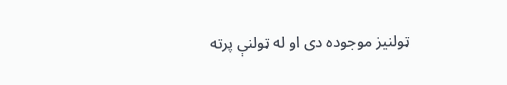ټولنیز موجوده دی او له ټولنې پرته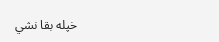خپله بقا نشي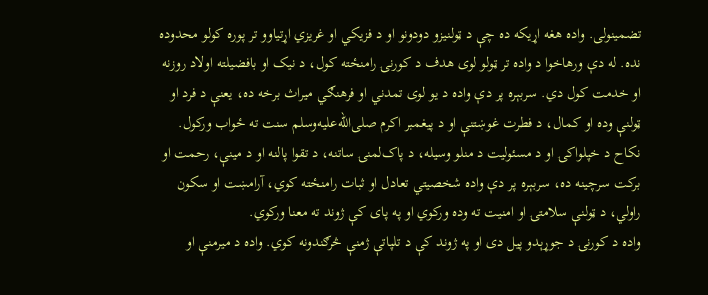تضمینولی. واده هغه اړیکه ده چې د ټولنیزو دودونو او د فزیکي او غریزي اړتیاوو تر پوره کولو محدوده نده. له دې ورهاخوا د واده تر ټولو لوی هدف د کورنۍ رامنځته کول، د نیک او بافضیلته اولاد روزنه او خدمت کول دي. سربېره پر دې واده د یو لوی تمدني او فرهنګي میراث برخه ده، یعنې د فرد او ټولنې وده او کمال، د فطرت غوښتنې او د پیغمبر اکرم صلی‌الله‌علیه‌وسلم سنت ته ځواب ورکول.
نکاح د خپلواکۍ او د مسئولیت د منلو وسیله، د پاک‌لمنۍ ساتنه، د تقوا پالنه او د مینې، رحمت او برکت سرچینه ده، سربېره پر دې واده شخصیتي تعادل او ثبات رامنځته کوي، آرامښت او سکون راولي، د ټولنې سلامتۍ او امنیت ته وده ورکوي او په پای کې ژوند ته معنا ورکوي.
واده د کورنۍ د جوړېدو پیل دی او په ژوند کې د تلپاتې ژمنې څرګندونه کوي. واده د میرمنې او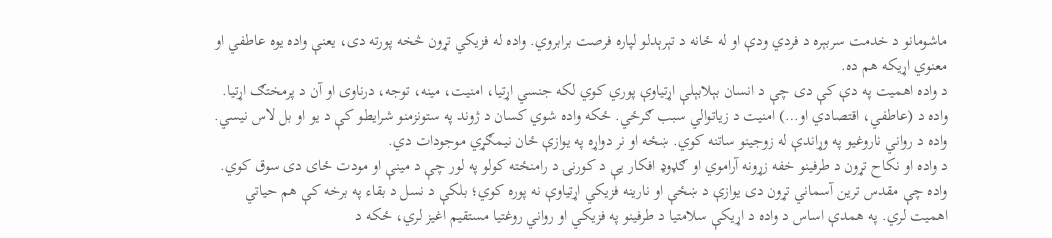ماشومانو د خدمت سربېره د فردي ودې او له ځانه د تېرېدلو لپاره فرصت برابروي. واده له فزیکي تړون څخه پورته دی، یعنې واده یوه عاطفي او معنوي اړیکه هم ده.
د واده اهمیت په دې کې دی چې د انسان بېلابېلې اړتیاوې پوري کوي لکه جنسي اړتیا، امنیت، مینه، توجه، درناوی او آن د پرمختګ اړتیا.
واده د (عاطفي، اقتصادي او…) امنیت د زیاتوالي سبب ګرځي. ځکه واده شوي کسان د ژوند په ستونزمنو شرایطو کې د یو او بل لاس نیسي.
واده د رواني ناروغیو په وړاندې له زوجینو ساتنه کوي. ښځه او نر دواړه په یوازې ځان نیمګړي موجودات دي.
د واده او نکاح تړون د طرفینو خفه زړونه آراموي او ګډوډ افکار یې د کورنۍ د رامنځته کولو په لور چې د مینې او مودت ځای دی سوق کوي.
واده چې مقدس ترین آسماني تړون دی یوازې د ښځې او نارینه فزیکي اړتیاوې نه پوره کوي؛ بلکې د نسل د بقاء په برخه کې هم حیاتي اهمیت لري. په همدې اساس د واده د اړیکې سلامتیا د طرفینو په فزیکي او رواني روغتیا مستقیم اغیز لري، ځکه د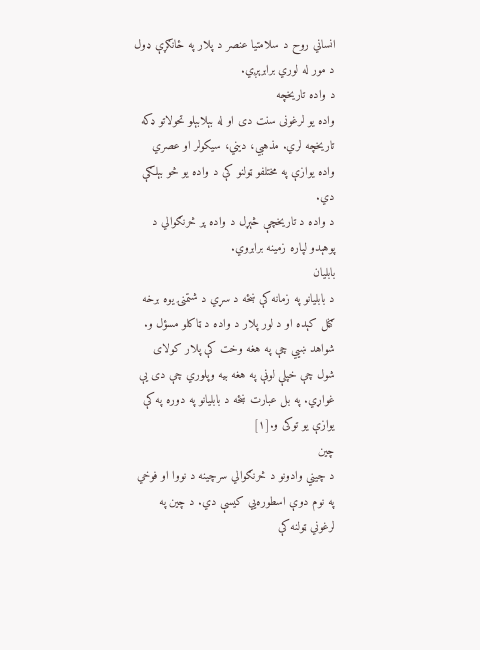انساني روح د سلامتیا عنصر د پلار په ځانګړې ډول د مور له لوري برابرېږي.
د واده تاریخچه
واده یو لرغونی سنت دی او له بېلابېلو تحولاتو ډکه تاریخچه لري. مذهبي، دیني، سیکولر او عصري واده یوازې په مختلفو ټولنو کې د واده یو څو بېلګې دي.
د واده د تاریخچې څېړل د واده پر څرنګوالي د پوهېدو لپاره زمینه برابروي.
بابليان
د بابليانو په زمانه کې ښځه د سړي د شتمنۍ یوه برخه ګڼل کېده او د لور پلار د واده د ټاکلو مسؤل و. شواهد ښيي چې په هغه وخت کې پلار کولای شول چې خپلې لوڼې په هغه بیه وپلوري چې دی یې غواړي. په بل عبارت ښځه د بابليانو په دوره په کې یوازې یو توکی و.[۱]
چین
د چیني وادونو د څرنګوالي سرچینه د نووا او فوخي په نوم دوې اسطوره‌یي کیسې دي. د چین په لرغوني ټولنه کې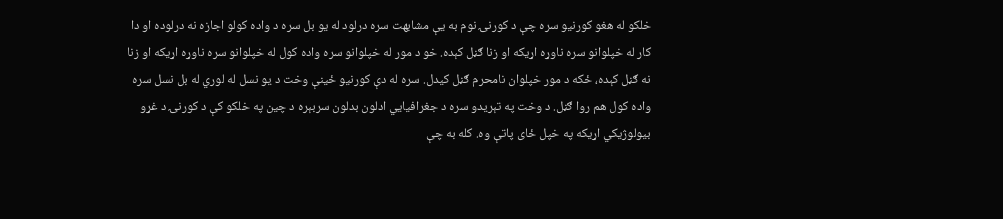خلکو له هغو کورنیو سره چې د کورنۍ نوم به یې مشابهت سره درلود له یو بل سره د واده کولو اجازه نه درلوده او دا کار له خپلوانو سره ناوړه اړیکه او زنا ګڼل کېده. خو د مور له خپلوانو سره واده کول له خپلوانو سره ناوړه اړیکه او زنا نه ګڼل کېده، ځکه د مور خپلوان نامحرم ګڼل کیدل. سره له دې کورنیو ځینې وخت د یو نسل له لوري له بل نسل سره واده کول هم روا ګڼل. د وخت په تېریدو سره د جغرافیايي ادلون بدلون سربېره د چین په خلکو کې د کورنۍ د غړو بیولوژیکي اړیکه په خپل ځای پاتې وه. کله به چې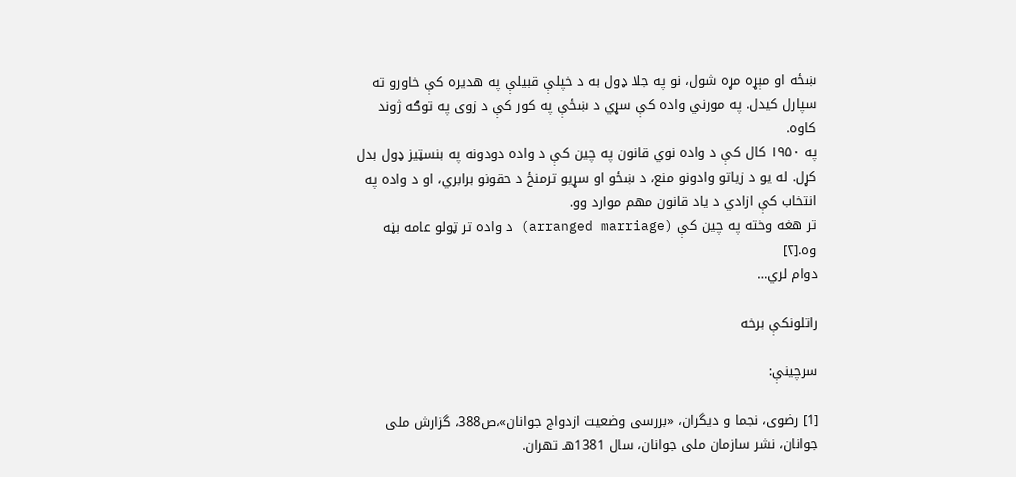ښځه او مېړه مړه شول، نو په جلا ډول به د خپلې قبیلې په هدیره کې خاورو ته سپارل کیدل. په مورني واده کې سړي د ښځې په کور کې د زوی په توګه ژوند کاوه.
په ۱۹۵۰ کال کې د واده نوي قانون په چین کې د واده دودونه په بنسټیز ډول بدل کړل. له یو د زیاتو وادونو منع، د ښځو او سړیو ترمنځ د حقونو برابري، او د واده په انتخاب کې ازادي د یاد قانون مهم موارد وو.
تر هغه وخته په چین کې (arranged marriage) د واده تر ټولو عامه بڼه وه.[۲]
دوام لري…

راتلونکې برخه

سرچینې:

[1] رضوی، نجما و دیگران، «بررسی وضعیت ازدواج جوانان»،ص388، گزارش ملی جوانان، نشر سازمان ملی جوانان، سال 1381هـ تهران.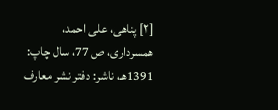[۲] پناهی، علی احمد، همسرداری، ص 77، سال چاپ: 1391هـ، ناشر: دفتر نشر معارف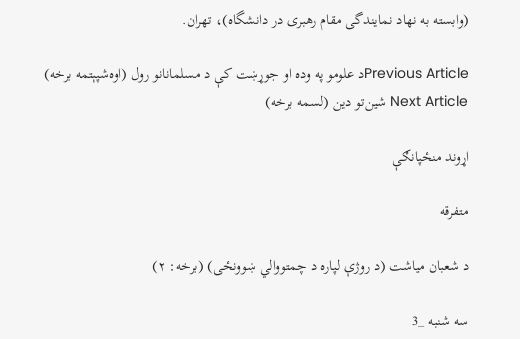(وابسته به نهاد نمایندگی مقام رهبری در دانشگاه)، تهران.

Previous Articleد علومو په وده او جوړښت کې د مسلمانانو رول (اوه‌شپېتمه برخه)
Next Article شین‌تو دین (لسمه برخه)

اړوند منځپانګې

متفرقه

د شعبان میاشت (د روژې لپاره د چمتووالي ښوونځی) (برخه: ۲)

سه شنبه _3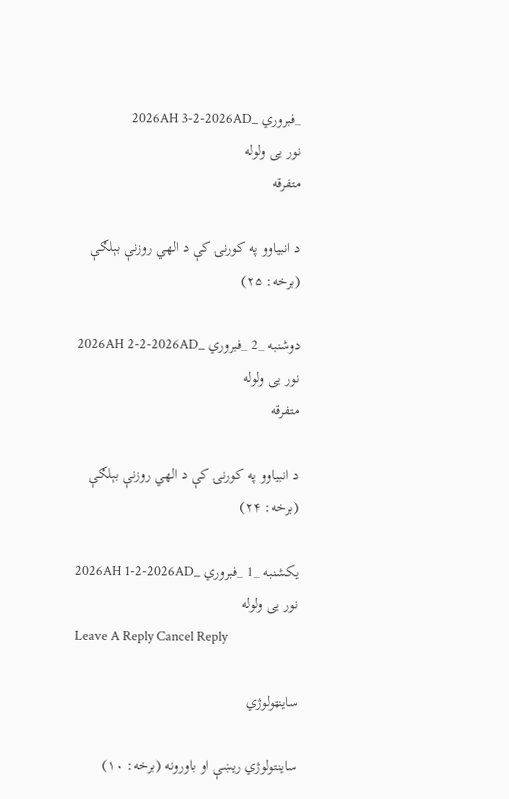_فبروري _2026AH 3-2-2026AD
نور یی ولوله
متفرقه

د انبیاوو په کورنۍ کې د الهي روزنې بېلګې (برخه: ۲۵)

دوشنبه _2 _فبروري _2026AH 2-2-2026AD
نور یی ولوله
متفرقه

د انبیاوو په کورنۍ کې د الهي روزنې بېلګې (برخه: ۲۴)

یکشنبه _1 _فبروري _2026AH 1-2-2026AD
نور یی ولوله
Leave A Reply Cancel Reply

ساینټولوژي

ساينتولوژي ريښې او باورونه (برخه: ۱۰)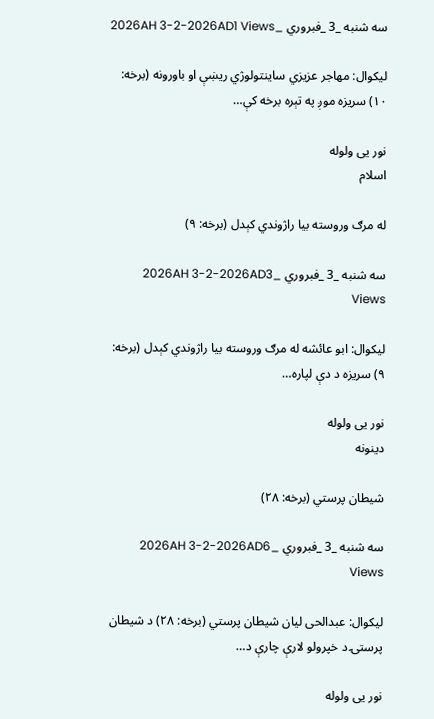سه شنبه _3 _فبروري _2026AH 3-2-2026AD1 Views

لیکوال: مهاجر عزیزي ساينتولوژي ريښې او باورونه (برخه: ۱۰) سریزه موږ په تېره برخه کې…

نور یی ولوله
اسلام

له مرګ وروسته بیا راژوندي کېدل (برخه: ۹)

سه شنبه _3 _فبروري _2026AH 3-2-2026AD3 Views

لیکوال: ابو عائشه له مرګ وروسته بیا راژوندي کېدل (برخه: ۹) سریزه د دې لپاره…

نور یی ولوله
دینونه

شیطان ‌پرستي (برخه: ۲۸)

سه شنبه _3 _فبروري _2026AH 3-2-2026AD6 Views

لیکوال: عبدالحی لیان شیطان ‌پرستي (برخه: ۲۸) د شيطان پرستۍ د خپرولو لارې چارې د…

نور یی ولوله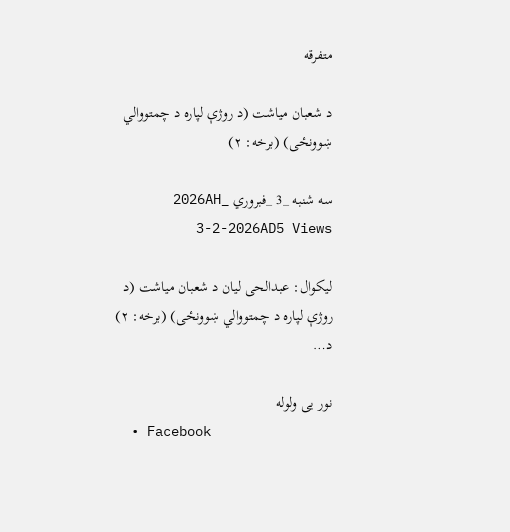متفرقه

د شعبان میاشت (د روژې لپاره د چمتووالي ښوونځی) (برخه: ۲)

سه شنبه _3 _فبروري _2026AH 3-2-2026AD5 Views

لیکوال: عبدالحی لیان د شعبان میاشت (د روژې لپاره د چمتووالي ښوونځی) (برخه: ۲) د…

نور یی ولوله
  • Facebook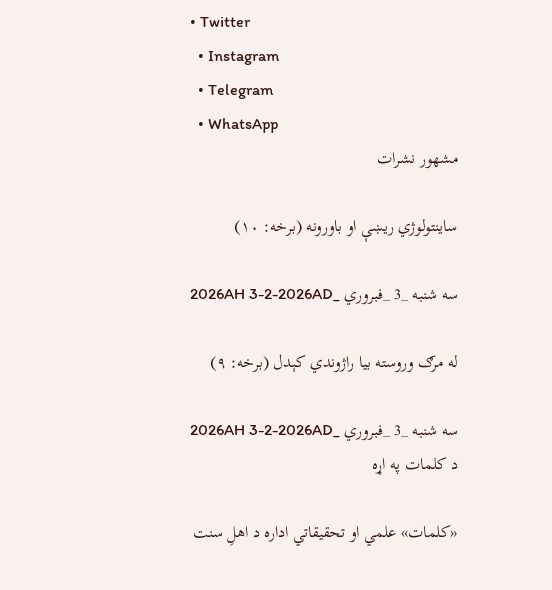• Twitter
  • Instagram
  • Telegram
  • WhatsApp
مشهور نشرات

ساينتولوژي ريښې او باورونه (برخه: ۱۰)

سه شنبه _3 _فبروري _2026AH 3-2-2026AD

له مرګ وروسته بیا راژوندي کېدل (برخه: ۹)

سه شنبه _3 _فبروري _2026AH 3-2-2026AD
د کلمات په اړه

«کلمات» علمي او تحقیقاتي اداره د اهلِ سنت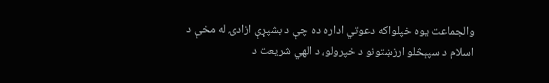والجماعت یوه خپلواکه دعوتي اداره ده چې د بشپړې ازادۍ له مخې د اسلام د سپېڅلو ارزښتونو د خپرولو، د الهي شریعت د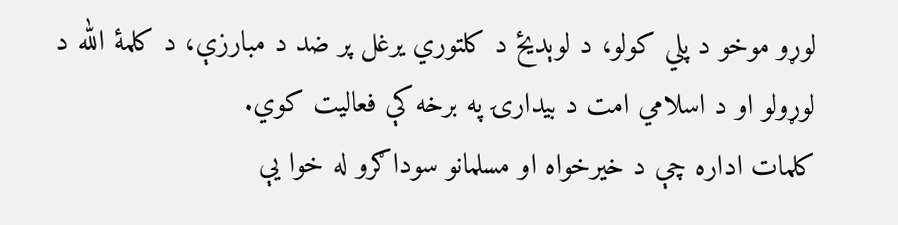لوړو موخو د پلي کولو، د لوېدیځ د کلتوري یرغل پر ضد د مبارزې، د کلمۀ الله د لوړولو او د اسلامي امت د بیدارۍ په برخه کې فعالیت کوي.
کلمات اداره چې د خیرخواه او مسلمانو سوداګرو له خوا یې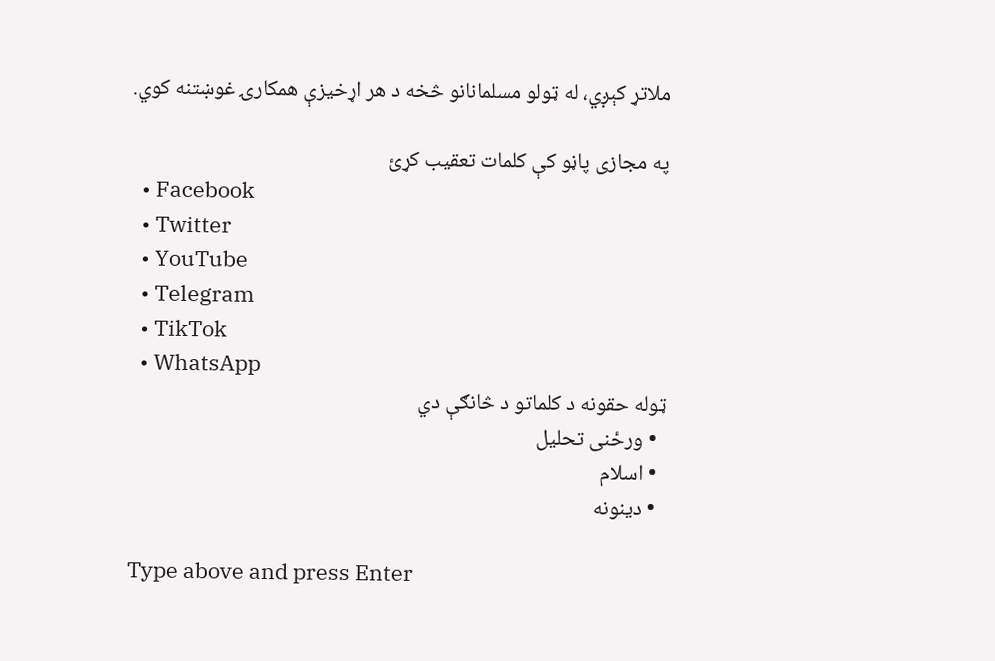ملاتړ کېږي، له ټولو مسلمانانو څخه د هر اړخیزې همکارۍ غوښتنه کوي.

په مجازی پاڼو کې کلمات تعقیب کړئ
  • Facebook
  • Twitter
  • YouTube
  • Telegram
  • TikTok
  • WhatsApp
ټوله حقونه د کلماتو د څانګې دي
  • ورځنی تحلیل
  • اسلام
  • دینونه

Type above and press Enter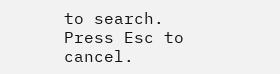to search. Press Esc to cancel.